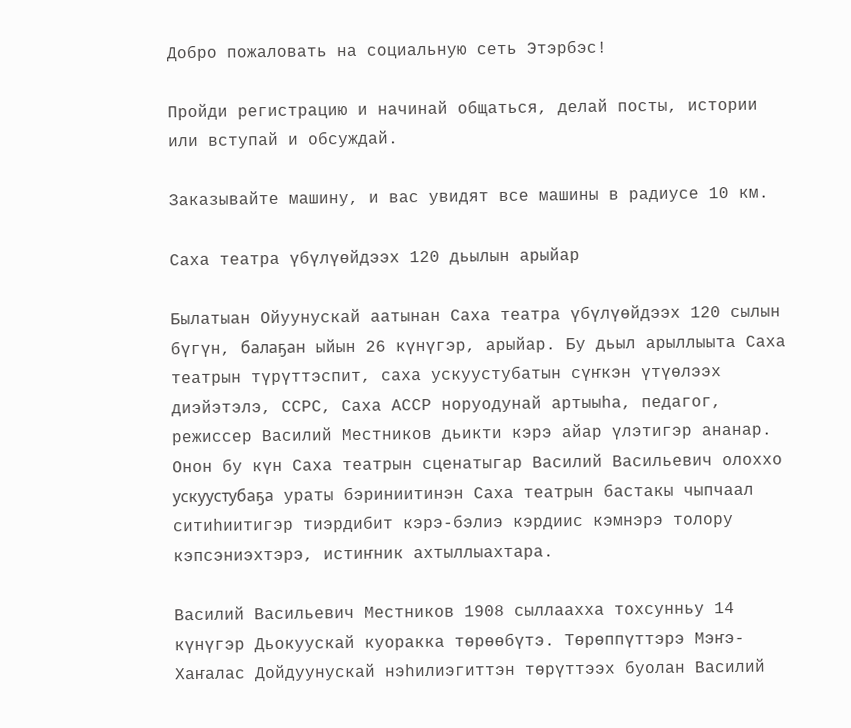Добро пожаловать на социальную сеть Этэрбэс!

Пройди регистрацию и начинай общаться, делай посты, истории или вступай и обсуждай.

Заказывайте машину, и вас увидят все машины в радиусе 10 км.

Саха театра үбүлүөйдээх 120 дьылын арыйар

Былатыан Ойуунускай аатынан Саха театра үбүлүөйдээх 120 сылын бүгүн, балаҕан ыйын 26 күнүгэр, арыйар. Бу дьыл арыллыыта Саха театрын түрүттэспит, саха ускуустубатын сүҥкэн үтүөлээх диэйэтэлэ, ССРС, Саха АССР норуодунай артыыһа, педагог, режиссер Василий Местников дьикти кэрэ айар үлэтигэр ананар. Онон бу күн Саха театрын сценатыгар Василий Васильевич олоххо ускуустубаҕа ураты бэриниитинэн Саха театрын бастакы чыпчаал ситиһиитигэр тиэрдибит кэрэ-бэлиэ кэрдиис кэмнэрэ толору кэпсэниэхтэрэ, истиҥник ахтыллыахтара.

Василий Васильевич Местников 1908 сыллаахха тохсунньу 14 күнүгэр Дьокуускай куоракка төрөөбүтэ. Төрөппүттэрэ Мэҥэ-Хаҥалас Дойдуунускай нэһилиэгиттэн төрүттээх буолан Василий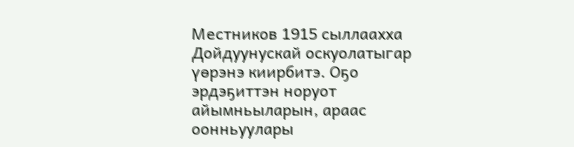Местников 1915 сыллаахха Дойдуунускай оскуолатыгар үөрэнэ киирбитэ. Оҕо эрдэҕиттэн норуот айымньыларын, араас оонньуулары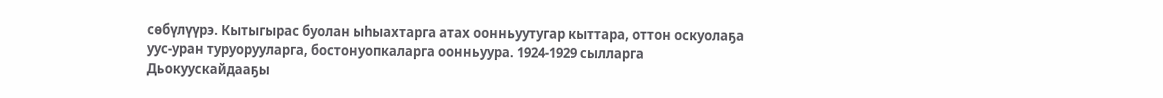сөбүлүүрэ. Кытыгырас буолан ыһыахтарга атах оонньуутугар кыттара, оттон оскуолаҕа уус-уран туруорууларга, бостонуопкаларга оонньуура. 1924-1929 сылларга Дьокуускайдааҕы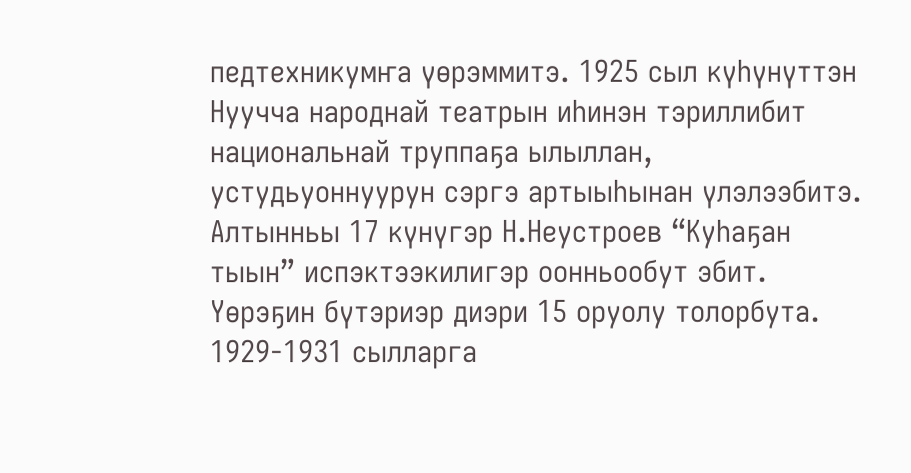педтехникумҥа үөрэммитэ. 1925 сыл күһүнүттэн Нуучча народнай театрын иһинэн тэриллибит национальнай труппаҕа ылыллан, устудьуоннуурун сэргэ артыыһынан үлэлээбитэ. Алтынньы 17 күнүгэр Н.Неустроев “Куһаҕан тыын” испэктээкилигэр оонньообут эбит. Үөрэҕин бүтэриэр диэри 15 оруолу толорбута. 1929-1931 сылларга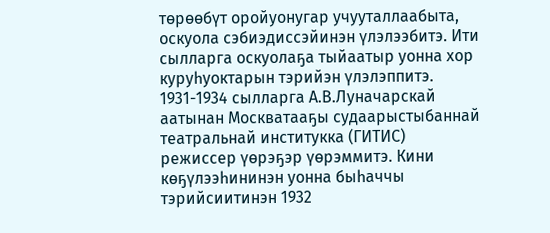төрөөбүт оройуонугар учууталлаабыта, оскуола сэбиэдиссэйинэн үлэлээбитэ. Ити сылларга оскуолаҕа тыйаатыр уонна хор куруһуоктарын тэрийэн үлэлэппитэ. 1931-1934 сылларга А.В.Луначарскай аатынан Москватааҕы судаарыстыбаннай театральнай институкка (ГИТИС) режиссер үөрэҕэр үөрэммитэ. Кини көҕүлээһининэн уонна быһаччы тэрийсиитинэн 1932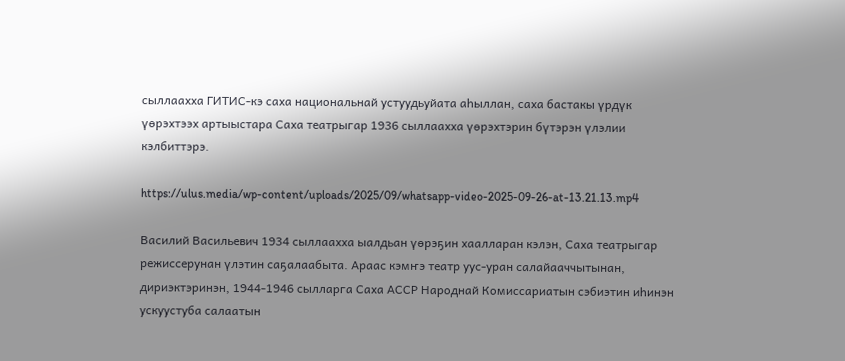сыллаахха ГИТИС-кэ саха национальнай устуудьуйата аһыллан, саха бастакы үрдүк үөрэхтээх артыыстара Саха театрыгар 1936 сыллаахха үөрэхтэрин бүтэрэн үлэлии кэлбиттэрэ.

https://ulus.media/wp-content/uploads/2025/09/whatsapp-video-2025-09-26-at-13.21.13.mp4

Василий Васильевич 1934 сыллаахха ыалдьан үөрэҕин хаалларан кэлэн, Саха театрыгар режиссерунан үлэтин саҕалаабыта. Араас кэмҥэ театр уус-уран салайааччытынан, дириэктэринэн, 1944-1946 сылларга Саха АССР Народнай Комиссариатын сэбиэтин иһинэн ускуустуба салаатын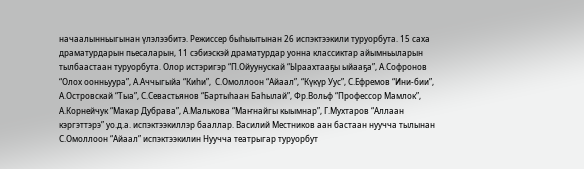начаалынньыгынан үлэлээбитэ. Режиссер быһыытынан 26 испэктээкили туруорбута. 15 саха драматурдарын пьесаларын, 11 сэбиэскэй драматурдар уонна классиктар айымньыларын тылбаастаан туруорбута. Олор истэригэр “П.Ойуунускай “Ыраахтааҕы ыйааҕа”, А.Софронов “Олох оонньуура”, А.Аччыгыйа “Киһи”,  С.Омоллоон “Айаал”, “Күкүр Уус”, С.Ефремов “Ини-бии”, А.Островскай “Тыа”, С.Севастьянов “Бартыһаан Баһылай”, Фр.Вольф “Профессор Мамлок”, А.Корнейчук “Макар Дубрава”, А.Малькова “Маҥнайгы кыымнар”, Г.Мухтаров “Аллаан кэргэттэрэ” уо.д.а. испэктээкиллэр бааллар. Василий Местников аан бастаан нуучча тылынан С.Омоллоон “Айаал” испэктээкилин Нуучча театрыгар туруорбут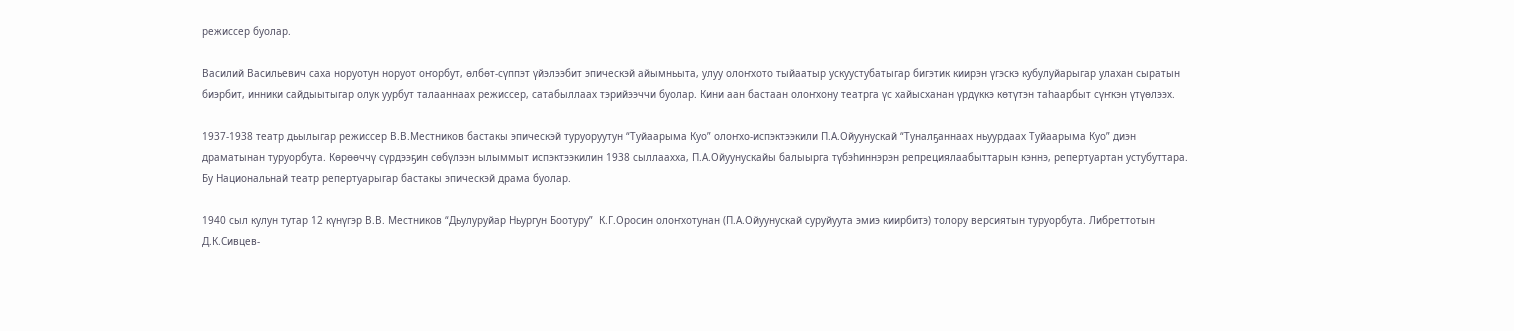режиссер буолар.

Василий Васильевич саха норуотун норуот оҥорбут, өлбөт-сүппэт үйэлээбит эпическэй айымньыта, улуу олоҥхото тыйаатыр ускуустубатыгар бигэтик киирэн үгэскэ кубулуйарыгар улахан сыратын биэрбит, инники сайдыытыгар олук уурбут талааннаах режиссер, сатабыллаах тэрийээччи буолар. Кини аан бастаан олоҥхону театрга үс хайысханан үрдүккэ көтүтэн таһаарбыт сүҥкэн үтүөлээх.

1937-1938 театр дьылыгар режиссер В.В.Местников бастакы эпическэй туруоруутун “Туйаарыма Куо” олоҥхо-испэктээкили П.А.Ойуунускай “Туналҕаннаах ньуурдаах Туйаарыма Куо” диэн драматынан туруорбута. Көрөөччү сүрдээҕин сөбүлээн ылыммыт испэктээкилин 1938 сыллаахха, П.А.Ойуунускайы балыырга түбэһиннэрэн репрециялаабыттарын кэннэ, репертуартан устубуттара. Бу Национальнай театр репертуарыгар бастакы эпическэй драма буолар.

1940 сыл кулун тутар 12 күнүгэр В.В. Местников “Дьулуруйар Ньургун Боотуру”  К.Г.Оросин олоҥхотунан (П.А.Ойуунускай суруйуута эмиэ киирбитэ) толору версиятын туруорбута. Либреттотын Д.К.Сивцев-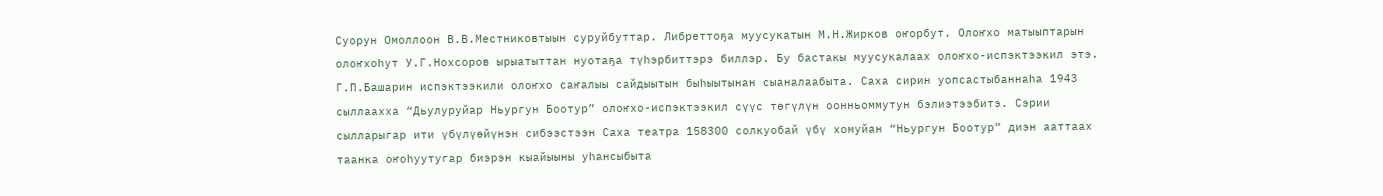Суорун Омоллоон В.В.Местниковтыын суруйбуттар. Либреттоҕа муусукатын М.Н.Жирков оҥорбут. Олоҥхо матыыптарын олоҥхоһут У.Г.Нохсоров ырыатыттан нуотаҕа түһэрбиттэрэ биллэр. Бу бастакы муусукалаах олоҥхо-испэктээкил этэ. Г.П.Башарин испэктээкили олоҥхо саҥалыы сайдыытын быһыытынан сыаналаабыта. Саха сирин уопсастыбаннаһа 1943 сыллаахха “Дьулуруйар Ньургун Боотур” олоҥхо-испэктээкил cүүс төгүлүн оонньоммутун бэлиэтээбитэ. Сэрии сылларыгар ити үбүлүөйүнэн сибээстээн Саха театра 158300 солкуобай үбү хомуйан “Ньургун Боотур” диэн ааттаах таанка оҥоһуутугар биэрэн кыайыыны уһансыбыта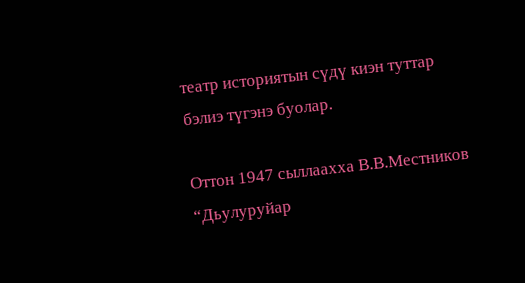театр историятын сүдү киэн туттар бэлиэ түгэнэ буолар.

Оттон 1947 сыллаахха В.В.Местников  “Дьулуруйар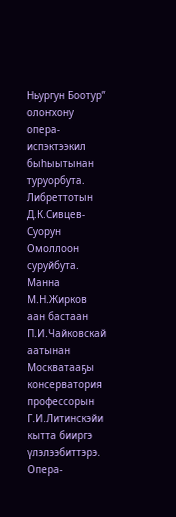Ньургун Боотур” олоҥхону опера-испэктээкил быһыытынан туруорбута. Либреттотын Д.К.Сивцев-Суорун Омоллоон суруйбута. Манна М.Н.Жирков аан бастаан П.И.Чайковскай аатынан Москватааҕы консерватория профессорын Г.И.Литинскэйи кытта бииргэ үлэлээбиттэрэ. Опера-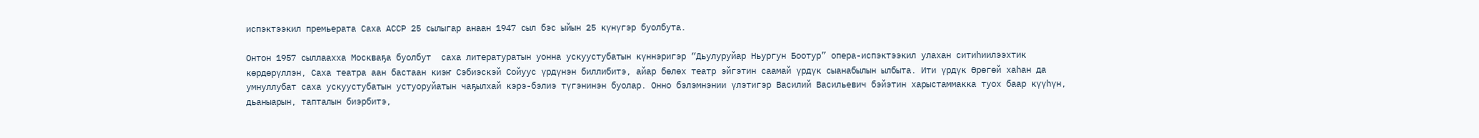испэктээкил премьерата Саха АССР 25 сылыгар анаан 1947 сыл бэс ыйын 25 күнүгэр буолбута.

Онтон 1957 сыллаахха Москваҕа буолбут  саха литературатын уонна ускуустубатын күннэригэр “Дьулуруйар Ньургун Боотур” опера-испэктээкил улахан ситиһиилээхтик көрдөрүллэн, Саха театра аан бастаан киэҥ Сэбиэскэй Сойуус үрдүнэн биллибитэ, айар бөлөх театр эйгэтин саамай үрдүк сыанабылын ылбыта. Ити үрдүк Өрөгөй хаһан да умнуллубат саха ускуустубатын устуоруйатын чаҕылхай кэрэ-бэлиэ түгэнинэн буолар. Онно бэлэмнэнии үлэтигэр Василий Васильевич бэйэтин харыстаммакка туох баар күүһүн, дьаныарын, тапталын биэрбитэ,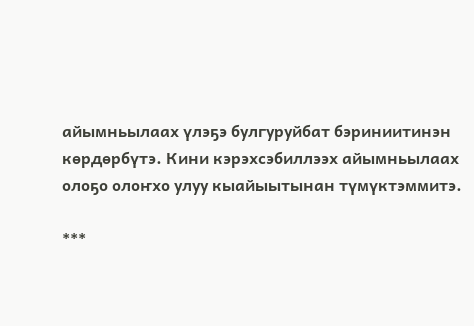айымньылаах үлэҕэ булгуруйбат бэриниитинэн көрдөрбүтэ. Кини кэрэхсэбиллээх айымньылаах олоҕо олоҥхо улуу кыайыытынан түмүктэммитэ.

***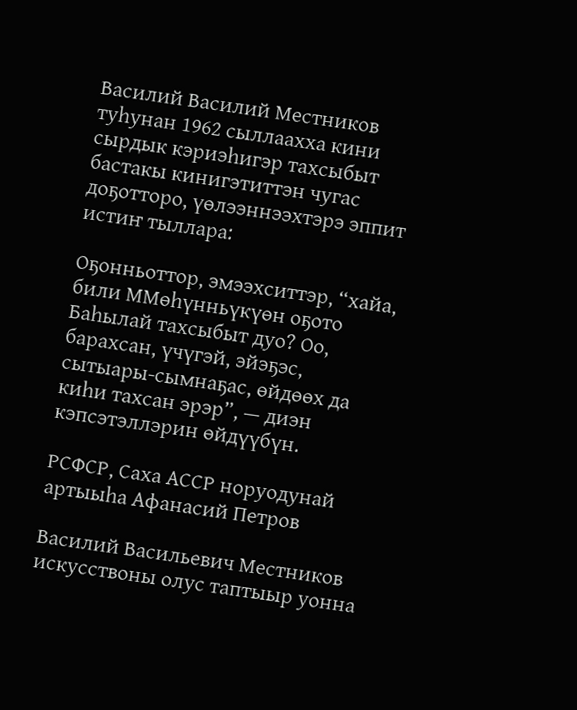Василий Василий Местников туһунан 1962 сыллаахха кини сырдык кэриэһигэр тахсыбыт бастакы кинигэтиттэн чугас доҕотторо, үөлээннээхтэрэ эппит истиҥ тыллара:

Оҕонньоттор, эмээхситтэр, “хайа, били ММөһүнньүкүөн оҕото Баһылай тахсыбыт дуо? Оо, барахсан, үчүгэй, эйэҕэс, сытыары-сымнаҕас, өйдөөх да киһи тахсан эрэр”, — диэн кэпсэтэллэрин өйдүүбүн.

РСФСР, Саха АССР норуодунай артыыһа Афанасий Петров

Василий Васильевич Местников искусствоны олус таптыыр уонна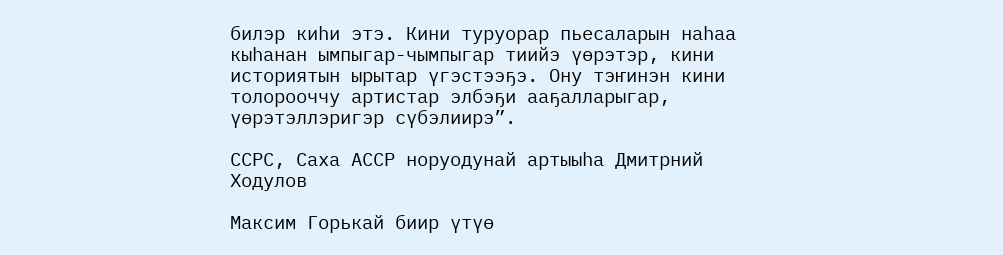билэр киһи этэ. Кини туруорар пьесаларын наһаа кыһанан ымпыгар-чымпыгар тиийэ үөрэтэр, кини историятын ырытар үгэстээҕэ. Ону тэҥинэн кини толорооччу артистар элбэҕи ааҕалларыгар, үөрэтэллэригэр сүбэлиирэ”.

ССРС, Саха АССР норуодунай артыыһа Дмитрний Ходулов

Максим Горькай биир үтүө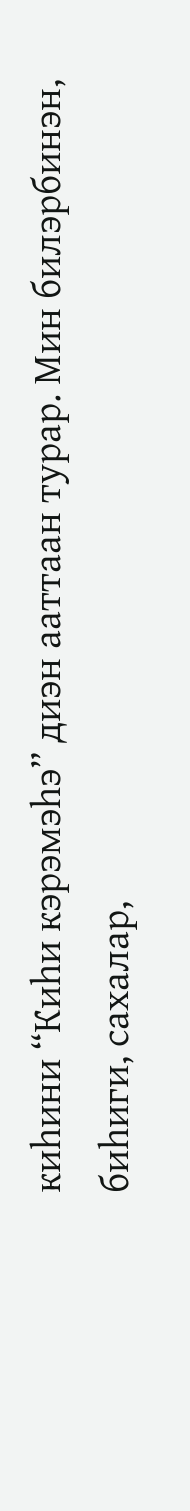киһини “Киһи кэрэмэһэ” диэн ааттаан турар. Мин билэрбинэн, биһиги, сахалар,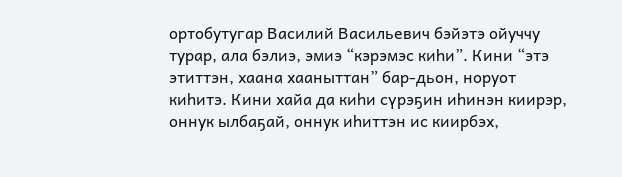ортобутугар Василий Васильевич бэйэтэ ойуччу турар, ала бэлиэ, эмиэ “кэрэмэс киһи”. Кини “этэ этиттэн, хаана хааныттан” бар-дьон, норуот киһитэ. Кини хайа да киһи сүрэҕин иһинэн киирэр, оннук ылбаҕай, оннук иһиттэн ис киирбэх,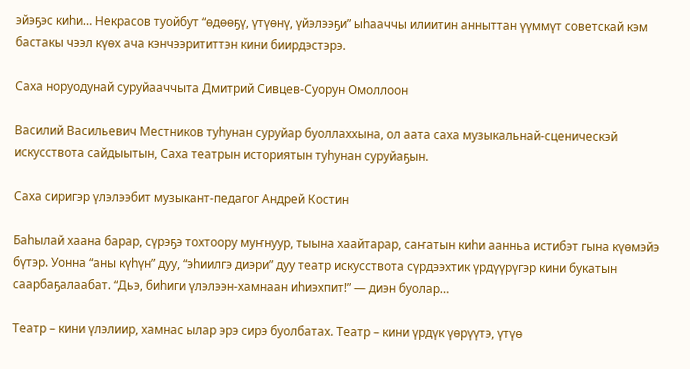эйэҕэс киһи… Некрасов туойбут “өдөөҕү, үтүөнү, үйэлээҕи” ыһааччы илиитин анныттан үүммүт советскай кэм бастакы чээл күөх ача кэнчээрититтэн кини биирдэстэрэ.

Саха норуодунай суруйааччыта Дмитрий Сивцев-Суорун Омоллоон

Василий Васильевич Местников туһунан суруйар буоллаххына, ол аата саха музыкальнай-сценическэй искусствота сайдыытын, Саха театрын историятын туһунан суруйаҕын.

Саха сиригэр үлэлээбит музыкант-педагог Андрей Костин

Баһылай хаана барар, сүрэҕэ тохтоору муҥнуур, тыына хаайтарар, саҥатын киһи аанньа истибэт гына күөмэйэ бүтэр. Уонна “аны күһүн” дуу, “эһиилгэ диэри” дуу театр искусствота сүрдээхтик үрдүүрүгэр кини букатын саарбаҕалаабат. “Дьэ, биһиги үлэлээн-хамнаан иһиэхпит!” — диэн буолар…

Театр – кини үлэлиир, хамнас ылар эрэ сирэ буолбатах. Театр – кини үрдүк үөрүүтэ, үтүө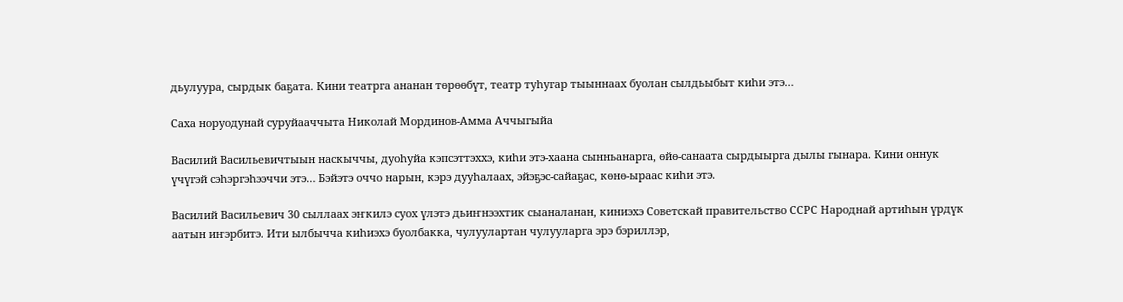дьулуура, сырдык баҕата. Кини театрга ананан төрөөбүт, театр туһугар тыыннаах буолан сылдьыбыт киһи этэ…

Саха норуодунай суруйааччыта Николай Мординов-Амма Аччыгыйа

Василий Васильевичтыын наскыччы, дуоһуйа кэпсэттэххэ, киһи этэ-хаана сынньанарга, өйө-санаата сырдыырга дылы гынара. Кини оннук үчүгэй сэһэргэһээччи этэ… Бэйэтэ оччо нарын, кэрэ дууһалаах, эйэҕэс-сайаҕас, көнө-ыраас киһи этэ.

Василий Васильевич 30 сыллаах эҥкилэ суох үлэтэ дьиҥнээхтик сыаналанан, киниэхэ Советскай правительство ССРС Народнай артиһын үрдүк аатын иҥэрбитэ. Ити ылбычча киһиэхэ буолбакка, чулуулартан чулууларга эрэ бэриллэр,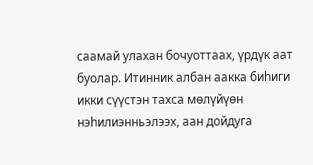саамай улахан бочуоттаах, үрдүк аат буолар. Итинник албан аакка биһиги икки сүүстэн тахса мөлүйүөн нэһилиэнньэлээх, аан дойдуга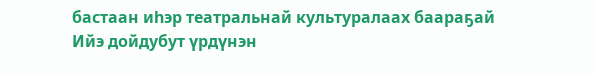бастаан иһэр театральнай культуралаах баараҕай Ийэ дойдубут үрдүнэн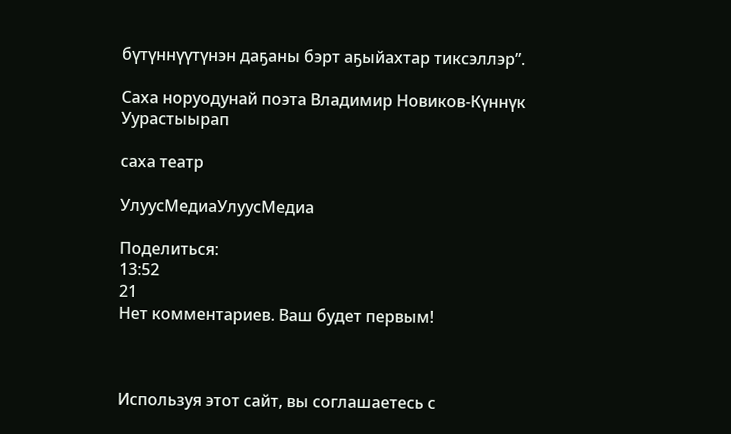бүтүннүүтүнэн даҕаны бэрт аҕыйахтар тиксэллэр”.

Саха норуодунай поэта Владимир Новиков-Күннүк Уурастыырап

саха театр

УлуусМедиаУлуусМедиа

Поделиться:
13:52
21
Нет комментариев. Ваш будет первым!



Используя этот сайт, вы соглашаетесь с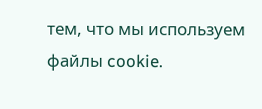тем, что мы используем файлы cookie.